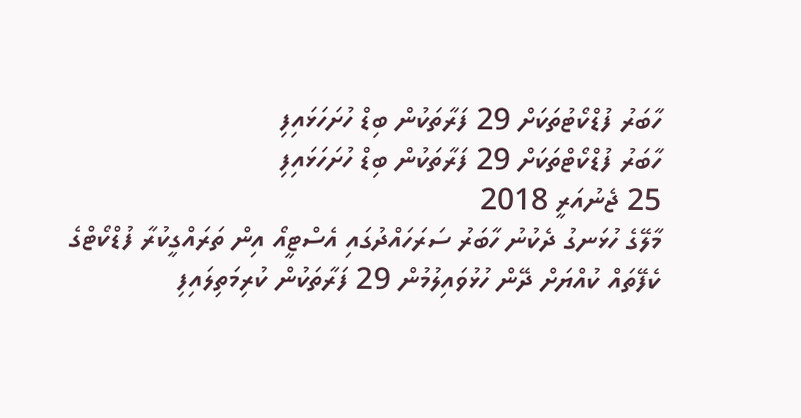ހާބަރު ފުޑްކޯޓުތަކަށް 29 ފަރާތަކުން ބިޑް ހުށަހަޅައިފި
ހާބަރު ފުޑްކޯޓްތަކަށް 29 ފަރާތަކުން ބިޑް ހުށަހަޅައިފި
25 ޖެނުއަރީ 2018
މާލޭގެ ހުޅަނގު ދެކުނު ހާބަރު ސަރަހައްދުގައި އެސްޓީއޯ އިން ތަރައްގީކުރާ ފުޑްކޯޓްގެ ކެފޭތައް ކުއްޔަށް ދޭން ހުޅުވައިލުމުން 29 ފަރާތަކުން ކުރިމަތިލައިފި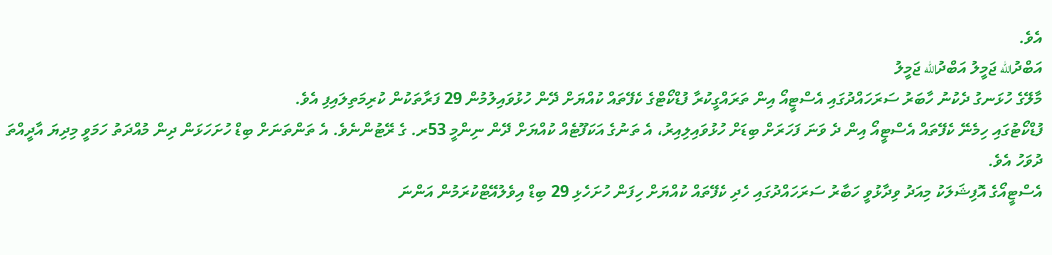އެވެ.
އަބްދުالله ޖަމީލު އަބްދުالله ޖަމީލު
މާލޭގެ ހުޅަނގު ދެކުނު ހާބަރު ސަރަހައްދުގައި އެސްޓީއޯ އިން ތަރައްގީކުރާ ފުޑްކޯޓްގެ ކެފޭތައް ކުއްޔަށް ދޭން ހުޅުވައިލުމުން 29 ފަރާތަކުން ކުރިމަތިލައިފި އެވެ.
ފުޑްކޯޓުގައި ހިމެނޭ ކެފޭތައް އެސްޓީއޯ އިން ދެ ވަނަ ފަހަރަށް ބިޑަށް ހުޅުވައިލިއިރު، އެ ތަނުގެ އަކަފޫޓެއް ކުއްޔަށް ދޭން ނިންމީ 53ރ. ގެ ރޭޓުންނެވެ. އެ ތަންތަނަށް ބިޑް ހުށަހަޅަން ދިން މުއްދަތު ހަމަވީ މިދިޔަ އާދީއްތަ ދުވަހު އެވެ.
އެސްޓީއޯގެ އޮފިޝަލަކު މިއަދު ވިދާޅުވީ ހަބާރު ސަރަހައްދުގައި ހެދި ކެފޭތައް ކުއްޔަށް ހިފަން ހުށަހެޅި 29 ބިޑް އިވެލުއޭޓްކުރަމުން އަންނަ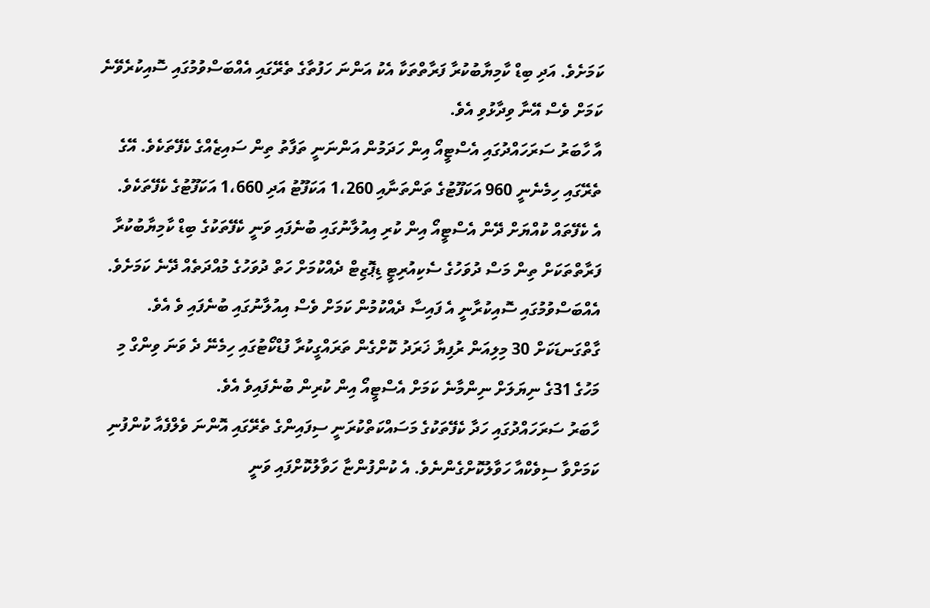ކަމަށެވެ. އަދި ބިޑް ކާމިޔާބުކުރާ ފަރާތްތަކާ އެކު އަންނަ ހަފުތާގެ ތެރޭގައި އެއްބަސްވުމުގައި ސޮއިކުރެވޭނެ ކަމަށް ވެސް އޭނާ ވިދާޅުވި އެވެ.
އާ ހާބަރު ސަރަހައްދުގައި އެސްޓީއޯ އިން ހަދަމުން އަންނަނީ ތަފާތު ތިން ސައިޒެއްގެ ކެފޭތަކެވެ. އޭގެ ތެރޭގައި ހިމެނެނީ 960 އަކަފޫޓުގެ ތަންތަނާއި 1،260 އަކަފޫޓު އަދި 1،660 އަކަފޫޓުގެ ކެފޭތަކެވެ.
އެ ކެފޭތައް ކުއްޔަށް ދޭން އެސްޓީއޯ އިން ކުރި އިއުލާނުގައި ބުނެފައި ވަނީ ކެފޭތަކުގެ ބިޑް ކާމިޔާބުކުރާ ފަރާތްތަކަށް ތިން މަސް ދުވަހުގެ ސެކިއުރިޓީ ޑިޕޮޒިޓް ދެއްކުމަށް ހަތް ދުވަހުގެ މުއްދަތެއް ދޭނެ ކަމަށެވެ. އެއްބަސްވުމުގައި ސޮއިކުރާނީ އެ ފައިސާ ދެއްކުމުން ކަމަށް ވެސް އިއުލާނުގައި ބުނެފައި ވެ އެވެ.
ގާތްގަނޑަކަށް 30 މިލިއަން ރުފިޔާ ޚަރަދު ކޮށްގެން ތަރައްގީކުރާ ފުޑްކޯޓުގައި ހިމެނޭ ދެ ވަނަ ވިންގް މި މަހުގެ 31ގެ ނިޔަލަށް ނިންމާނެ ކަމަށް އެސްޓީއޯ އިން ކުރިން ބުނެފައިވެ އެވެ.
ހާބަރު ސަރަހައްދުގައި ހަދާ ކެފޭތަކުގެ މަސައްކަތްކުރަނީ ސިފައިންގެ ތެރޭގައި އޮންނަ ވެލްފެއާ ކުންފުނި ކަމަށްވާ ސިވެކްއާ ހަވާލުކޮށްގެންނެވެ. އެ ކުންފުންޏާ ހަވާލުކޮށްފައި ވަނީ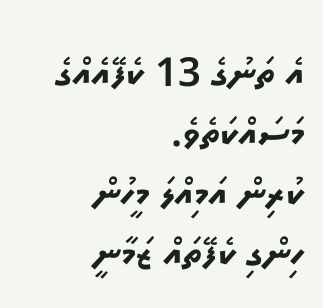އެ ތަނުގެ 13 ކެފޭއެއްގެ މަސައްކަތެވެ.
ކުރިން އަމިއްލަ މީހުން ހިންގި ކެފޭތައް ޒަމާނީ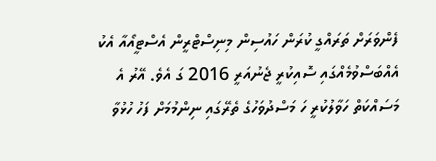ފެންވަރަށް ތަރައްގީ ކުރަން ހައުސިން މިނިސްޓްރީން އެސްޓީއޯއާ އެކު އެއްބަސްވުމެއްގައި ސޮއިކުރީ ޖެނުއަރީ 2016 ގަ އެވެ. އޭރު އެ މަސައްކަތް ހަވާލުކުރީ ހަ މަސްދުވަހުގެ ތެރޭގައި ނިންމުމަށް ފަހު ހުޅުވާ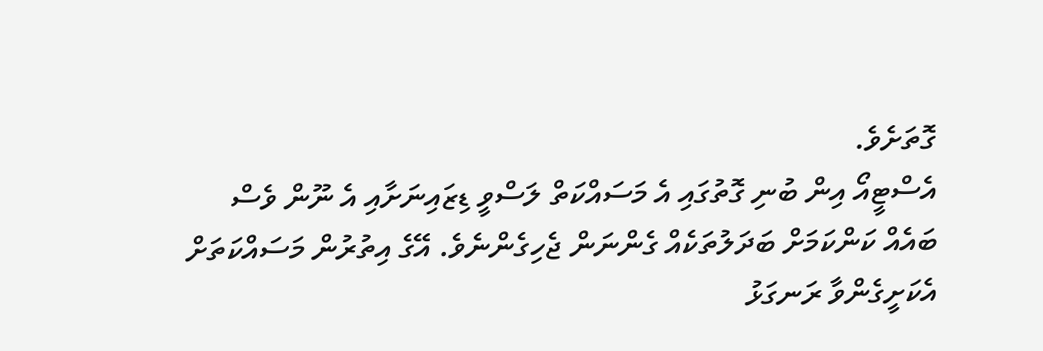ގޮތަށެވެ.
އެސްޓީއޯ އިން ބުނި ގޮތުގައި އެ މަސައްކަތް ލަސްވީ ޑިޒައިނަށާއި އެ ނޫން ވެސް ބައެއް ކަންކަމަށް ބަދަލުތަކެއް ގެންނަން ޖެހިގެންނެވެ. އޭގެ އިތުރުން މަސައްކަތަށް އެކަށީގެންވާ ރަނގަޅު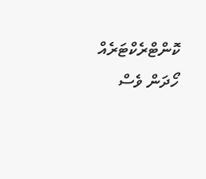ކޮންޓްރެކްޓަރެއް ހޯދަން ވެސް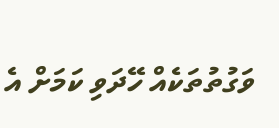ވަގުތުތަކެއް ހޭދަވި ކަމަށް އެ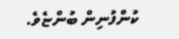ކުންފުނިން ބުންޏެވެ.